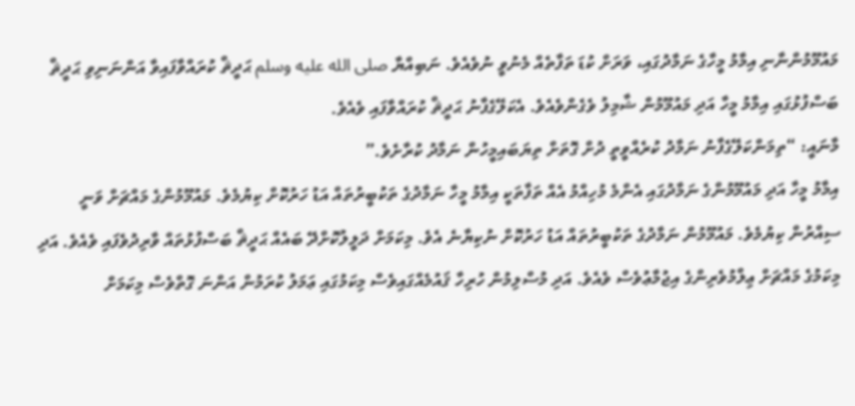މައުމޫމުންނާނި އިމާމު މީހާގެ ނަމާދުގައި، ވަރަށް ކުޑަ ތަފާތެއް މެނުވީ ނުވެއެވެ. ނަބިއްޔާ صلى الله عليه وسلم ޙަދީޘް ކުރައްވާފައިވާ އަންނަނިވި ޙަދީޘް ބަސްފުޅުގައި އިމާމު މީހާ އަދި މައުމޫމުން ޝާމިލު ވެގެންވެއެވެ. އެކަލޭގެފާނު ޙަދީޘް ކުރައްވާފައި ވެއެވެ.
މާނައީ: “ތިމަންކަލޭގެފާނު ނަމާދު ކުރެއްވީތީ ދުށް ގޮތަށް ތިޔަބައިމީހުން ނަމާދު ކުރާށެވެ.”
އިމާމު މީހާ އަދި މައުމޫމުންގެ ނަމާދުގައި އެންމެ މުހިއްމު އެއް ތަފާތަކީ އިމާމު މީހާ ނަމާދުގެ ތަކުބީރުތައް އަޑު ހަރުކޮށް ކިޔުމެވެ. މައުމޫމުންގެ މައްޗަށް ވަނީ ސިއްރުން ކިޔުމެވެ. މައުމޫމުން ނަމާދުގެ ތަކުބީރުތައް އަޑު ހަރުކޮށް ނުކިޔާނެ އެވެ. މިކަމަށް ދަލީލުކޮށްދޭ ބައެއް ޙަދީޘް ބަސްފުޅުތައް ވާރިދުވެފައި ވެއެވެ. އަދި މިކަމުގެ މައްޗަށް ޢިލްމުވެރިންގެ އިޖުމާޢުވެސް ވެއެވެ. އަދި މުސްލިމުން ހުރިހާ ޤައުމެއްގައިވެސް މިކަމުގައި ޢަމަލު ކުރަމުން އަންނަ ގޮތްވެސް މިކަމަށް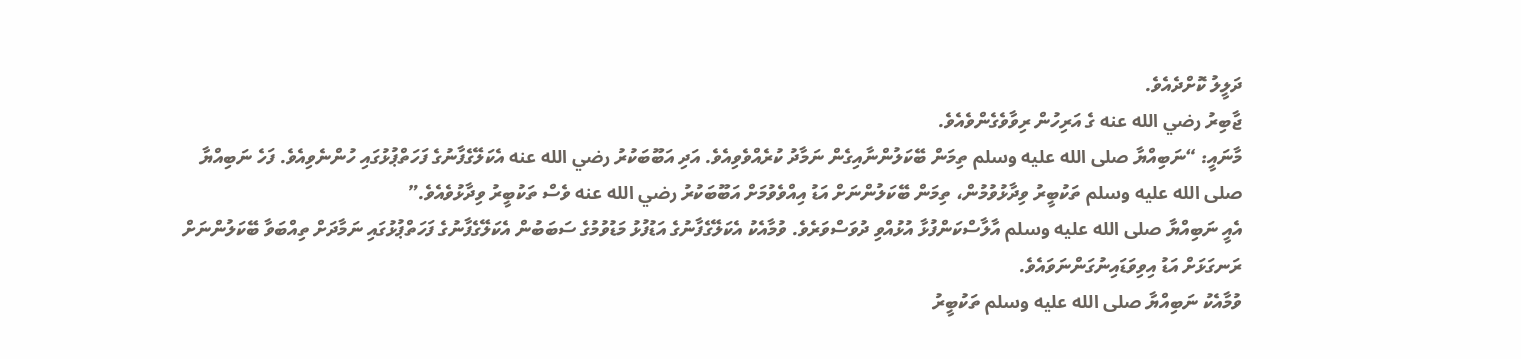ދަލީލު ކޮށްދެއެވެ.
ޖާބިރު رضي الله عنه ގެ އަރިހުން ރިވާވެގެންވެއެވެ.
މާނައީ: “ނަބިއްޔާ صلى الله عليه وسلم ތިމަން ބޭކަލުންނާއިގެން ނަމާދު ކުރެއްވެވިއެވެ. އަދި އަބޫބަކުރު رضي الله عنه އެކަލޭގެފާނުގެ ފަހަތްޕުޅުގައި ހުންނެވިއެވެ. ފަހެ ނަބިއްޔާ صلى الله عليه وسلم ތަކުބީރު ވިދާޅުވުމުން، ތިމަން ބޭކަލުންނަށް އަޑު އިއްވެވުމަށް އަބޫބަކުރު رضي الله عنه ވެސް ތަކުބީރު ވިދާޅުވެއެވެ.”
އެއީ ނަބިއްޔާ صلى الله عليه وسلم އާލާސްކަންފުޅާ އުޅުއްވި ދުވަސްވަރެވެ. ވުމާއެކު އެކަލޭގެފާނުގެ އަޑުފުޅު މަޑުވުމުގެ ސަބަބުން އެކަލޭގެފާނުގެ ފަހަތްޕުޅުގައި ނަމާދަށް ތިއްބަވާ ބޭކަލުންނަށް ރަނގަޅަށް އަޑު އިވިވަޑައިނުގަންނަވައެވެ.
ވުމާއެކު ނަބިއްޔާ صلى الله عليه وسلم ތަކުބީރު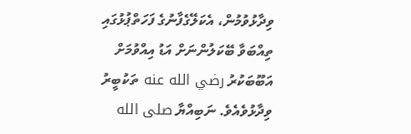ވިދާޅުވުމުން، އެކަލޭގެފާނުގެ ފަހަތްޕުޅުގައި ތިއްބަވާ ބޭކަލުންނަށް އަޑު އިއްވުމަށް އަބޫބަކުރު رضي الله عنه ތަކުބީރު ވިދާޅުވެއެވެ. ނަބިއްޔާ صلى الله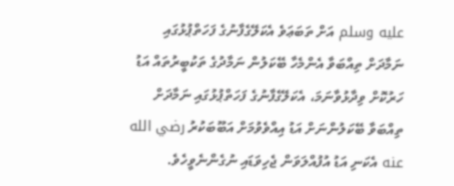عليه وسلم އަށް ތަބަޢަވެ އެކަލޭގެފާނުގެ ފަހަތްޕުޅުގައި ނަމާދަށް ތިއްބަވާ އެންމެހާ ބޭކަލުން ނަމާދުގެ ތަކުބީރުތައް އަޑު ހަރުކޮށް ވިދާޅުވާނަމަ، އެކަލޭގެފާނުގެ ފަހަތްޕުޅުގައި ނަމާދަށް ތިއްބަވާ ބޭކަލުންނަށް އަޑު އިއްވެވުމަށް އަބޫބަކުރު رضي الله عنه އެކަނި އަޑު އުފުއްލަވަން ޖެހިވަޑައި ނުގެންނެވީހެވެ.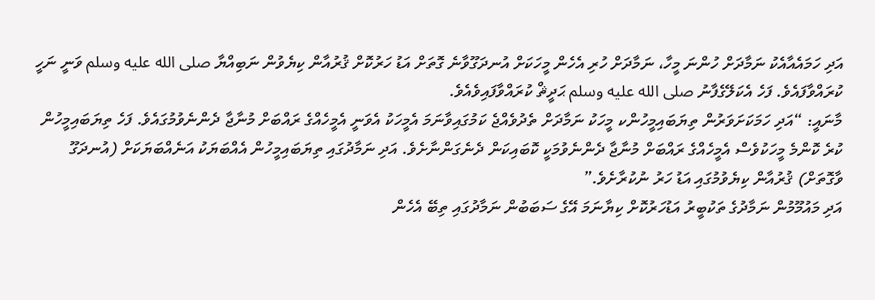އަދި ހަމައެއާއެކު ނަމާދަށް ހުންނަ މީހާ، ނަމާދަށް ހުރި އެހެން މީހަކަށް އުނދަގޫވާނެ ގޮތަށް އަޑު ހަރުކޮށް ޤުރުއާން ކިޔެވުން ނަބިއްޔާ صلى الله عليه وسلم ވަނީ ނަހީ ކުރައްވާފައެވެ. ފަހެ އެކަލޭގެފާނު صلى الله عليه وسلم ޙަދީޘް ކުރައްވާފައިވެއެވެ.
މާނައީ: “އަދި ހަމަކަށަވަރުން ތިޔަބައިމީހުންކ މީހަކު ނަމާދަށް ތެދުވެއްޖެ ކަމުގައިވާނަމަ އެމީހަކު އެވަނީ އެމީހެއްގެ ރައްބަށް މުނާޖާ ދެންނެވުމުގައެވެ. ފަހެ ތިޔަބައިމީހުން ކުރެ ކޮންމެ މީހަކުވެސް އެމީހެއްގެ ރައްބަށް މުނާޖާ ދެންނެވުމަކީ ކޮބައިކަން ދެނެގަންނާށެވެ. އަދި ނަމާދުގައި ތިޔަބައިމީހުން އެއްބަޔަކު އަނެއްބަޔަކަށް (އުނދަގޫ ވާގޮތަށް) ޤުރުއާން ކިޔެވުމުގައި އަޑު ހަރު ނުކުރާށެވެ.”
އަދި މައުމޫމުން ނަމާދުގެ ތަކުބީރު އަޑުހަރުކޮށް ކިޔާނަމަ އޭގެ ސަބަބުން ނަމާދުގައި ތިބޭ އެހެން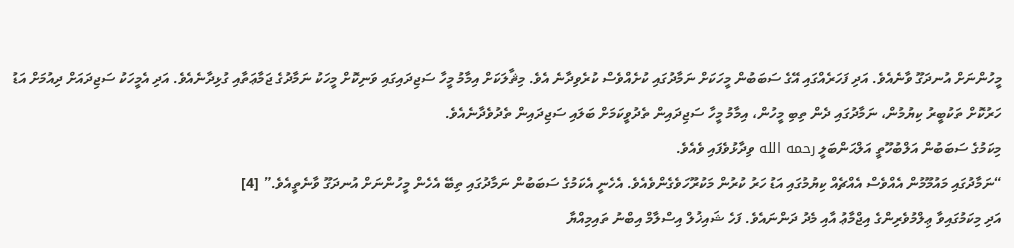މީހުންނަށް އުނދަގޫ ވާނެއެވެ. އަދި ފަހަރެއްގައި އޭގެ ސަބަބުން މީހަކަށް ނަމާދުގައި ކުށެއްވެސް ކުރެވިދާނެ އެވެ. މިޘާލަކަށް އިމާމު މީހާ ސަޖިދައިގައި ވަނިކޮށް މީހަކު ނަމާދުގެ ޖަމާޢަތާއި ގުޅިދާނެއެވެ. އަދި އެމީހަކު ސަޖިދައަށް ދިއުމަށް އަޑު ހަރުކޮށް ތަކުބީރު ކިޔުމުން، ނަމާދުގައި ދެން ތިބި މީހުން، އިމާމު މީހާ ސަޖިދައިން ތެދުވީކަމަށް ބަލައި ސަޖިދައިން ތެދުވެދާނެއެވެ.
މިކަމުގެ ސަބަބުން އަލްބުހޫތީ އަލްޙަންބަލީ رحمه الله ވިދާޅުވެފައި ވެއެވެ.
“ނަމާދުގައި މައުމޫމުން އެއްވެސް އެއްޗެއް ކިޔުމުގައި އަޑު ހަރު ކުރުން މަކުރޫހަވެގެންވެއެވެ. އެހެނީ އެކަމުގެ ސަބަބުން ނަމާދުގައި ތިބޭ އެހެން މީހުންނަށް އުނދަގޫ ވާނެތީއެވެ.” [4]
އަދި މިކަމުގައިވާ ޢިލްމުވެރިންގެ އިޖްމާޢު އާއި މެދު ދަންނައެވެ. ފަހެ ޝައިޚުލް އިސްލާމް އިބްނު ތައިމިއްޔާ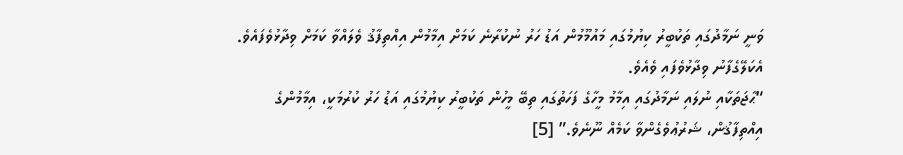ވަނީ ނަމާދުގައި ތަކުބީރު ކިޔުމުގައި މައުމޫމުން އަޑު ހަރު ނުކުރާނެ ކަމަށް އިމާމުން އިއްތިފާޤު ވެލައްވާ ކަމަށް ވިދާޅުވެފައެވެ. އެކަލޭގެފާނު ވިދާޅުވެފައި ވެއެވެ.
“ޙާޖަތަކާއި ނުލައި ނަމާދުގައި އިމާމު މީހާގެ ފަހަތުގައި ތިބޭ މީހުން ތަކުބީރު ކިޔުމުގައި އަޑު ހަރު ކުރުމަކީ، އިމާމުންގެ އިއްތިފާޤުން، ޝަރުޢުވެގެންވާ ކަމެއް ނޫނެވެ.” [5]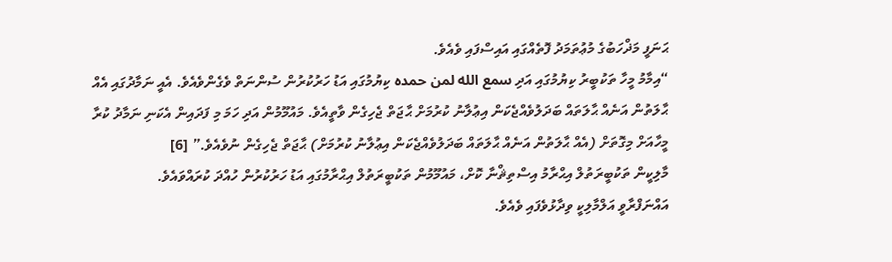ޙަނަފީ މަޛްހަބުގެ މުޢުތަމަދު ފޮތެއްގައި އައިސްފައި ވެއެވެ.
“އިމާމު މީހާ ތަކުބީރު ކިޔުމުގައި އަދި سمع الله لمن حمده ކިޔުމުގައި އަޑު ހަރުކުރުން ސުންނަތް ވެގެންވެއެވެ. އެއީ ނަމާދުގައި އެއް ޙާލަތުން އަނެއް ޙާލަތައް ބަދަލުވެއްޖެކަން އިޢުލާނު ކުރުމަށް ޙާޖަތް ޖެހިގެން ވާތީއެވެ. މައުމޫމުން އަދި ހަމަ މި ފަދައިން އެކަނި ނަމާދު ކުރާ މީހާއަށް މިގޮތަށް (އެއް ޙާލަތުން އަނެއް ޙާލަތައް ބަދަލުވެއްޖެކަން އިޢުލާނު ކުރުމަށް) ޙާޖަތް ޖެހިގެން ނުވެއެވެ.” [6]
މާލިކީން ތަކުބީރަތުލް އިޙްރާމު އިސްތިޘްނާ ކޮށް، މައުމޫމުން ތަކުބީރަތުލް އިޙްރާމުގައި އަޑު ހަރުކުރުން ހުއްދަ ކުރައްވައެވެ.
އައްނަފްރާވީ އަލްމާލިކީ ވިދާޅުވެފައި ވެއެވެ.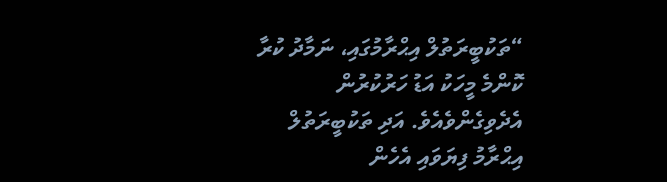“ތަކުބީރަތުލް އިޙްރާމުގައި، ނަމާދު ކުރާ ކޮންމެ މީހަކު އަޑު ހަރުކުރުން އެދެވިގެންވެއެވެ. އަދި ތަކުބީރަތުލް އިޙްރާމު ފިޔަވައި އެހެން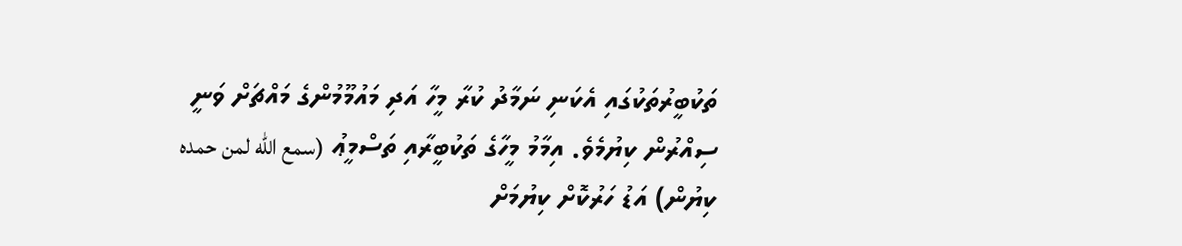ތަކުބީރުތަކުގައި އެކަނި ނަމާދު ކުރާ މީހާ އަދި މައުމޫމުންގެ މައްޗަށް ވަނީ ސިއްރުން ކިޔުމެވެ. އިމާމު މީހާގެ ތަކުބީރާއި ތަސްމީޢު (سمع الله لمن حمده ކިޔުން) އަޑު ހަރުކޮށް ކިޔުމަށް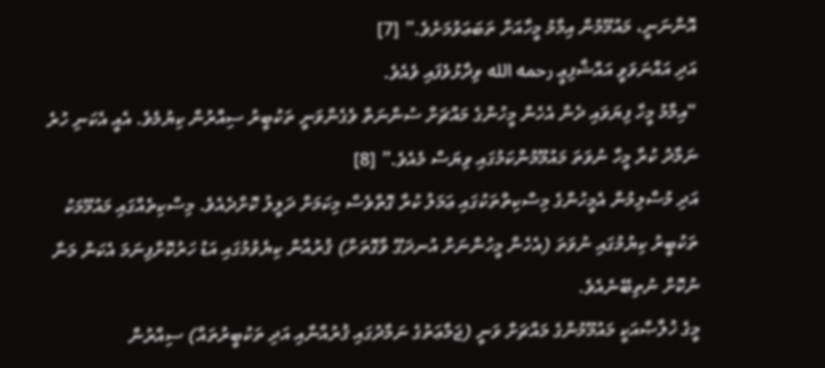އޮންނަނީ، މައުމޫމުން އިމާމު މީހާއަށް ތަބަޢަވުމަށެވެ.” [7]
އަދި އައްނަވަވީ އައްޝާފިޢީ رحمه الله ވިދާޅުވެފައި ވެއެވެ.
“އިމާމު މީހާ ފިޔަވައި ދެން އެހެން މީހުންގެ މައްޗަށް ސުންނަތް ވެގެންވަނީ ތަކުބީރު ސިއްރުން ކިޔުމެވެ. އެއީ އެކަނި ހުރެ ނަމާދު ކުރާ މީހާ ނުވަތަ މައުމޫމުންކަމުގައި ވިޔަސް މެއެވެ.” [8]
އަދި މުސްލިމުން އެމީހުންގެ މިސްކިތްތަކުގައި ޢަމަލު ކުރާ ގޮތްވެސް މިކަމަށް ދަލީލު ކޮށްދެއެވެ. މިސްކިތެއްގައި މައުމޫމަކު ތަކުބީރު ކިޔުމުގައި ނުވަތަ (އެހެން މީހުންނަށް އުނދަގޫ ވާގޮތަށް) ޤުރުއާން ކިޔެވުމުގައި އަޑު ހަރުކޮށްފިނަމަ އެކަން މަނާ ނުކޮށް ނުތިބޭނެއެވެ.
މީގެ ޚުލާޞާއަކީ މައުމޫމުންގެ މައްޗަށް ވަނީ (ޖަމާޢަތުގެ ނަމާދުގައި ޤުރުއާނާއި އަދި ތަކުބީރުތައް) ސިއްރުން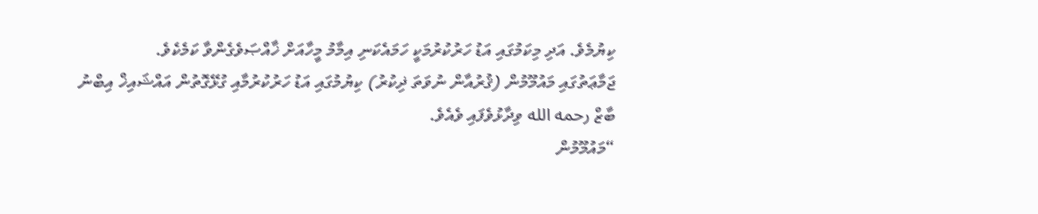ކިޔުމެވެ. އަދި މިކަމުގައި އަޑު ހަރުކުރުމަކީ ހަމައެކަނި އިމާމު މީހާއަށް ޚާއްޞަވެގެންވާ ކަމެކެވެ.
ޖަމާޢަތުގައި މައުމޫމުން (ޤުރުއާން ނުވަތަ ޛިކުރު) ކިޔުމުގައި އަޑު ހަރުކުރުމާއި ގުޅޭގޮތުން އައްޝައިޚް އިބްނު ބާޒް رحمه الله ވިދާޅުވެފައި ވެއެވެ.
“މައުމޫމުން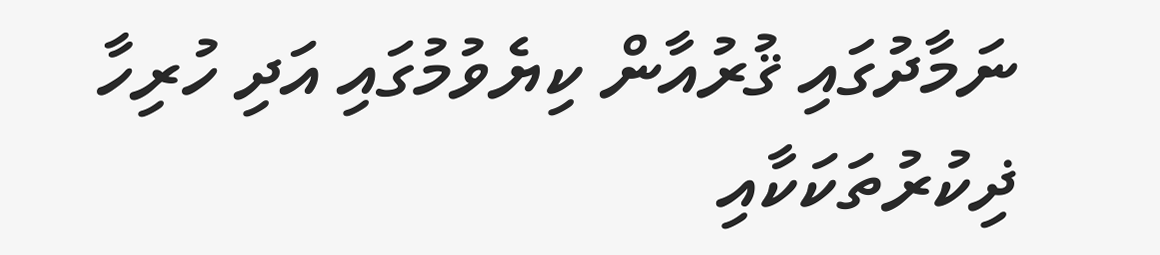ނަމާދުގައި ޤުރުއާން ކިޔެވުމުގައި އަދި ހުރިހާ ޛިކުރުތަކަކާއި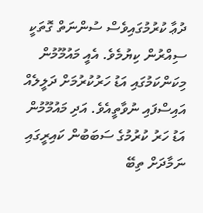ދުޢާ ކުރުމުގައިވެސް ސުންނަތް ގޮތަކީ ސިއްރުން ކިޔުމެވެ. އެއީ މައުމޫމުން މިކަންކަމުގައި އަޑު ހަރުކުރުމަށް ދަލީލެއް އައިސްފައި ނުވާތީއެވެ. އަދި މައުމޫމުން އަޑު ހަރު ކުރުމުގެ ސަބަބުން ކައިރީގައި ނަމާދަށް ތިބޭ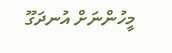މީހުންނަށް އުނދަގޫ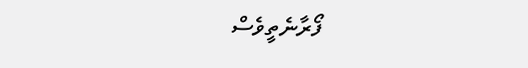ފޯރާނެތީވެސް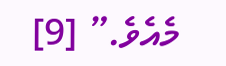މެއެވެ.” [9]